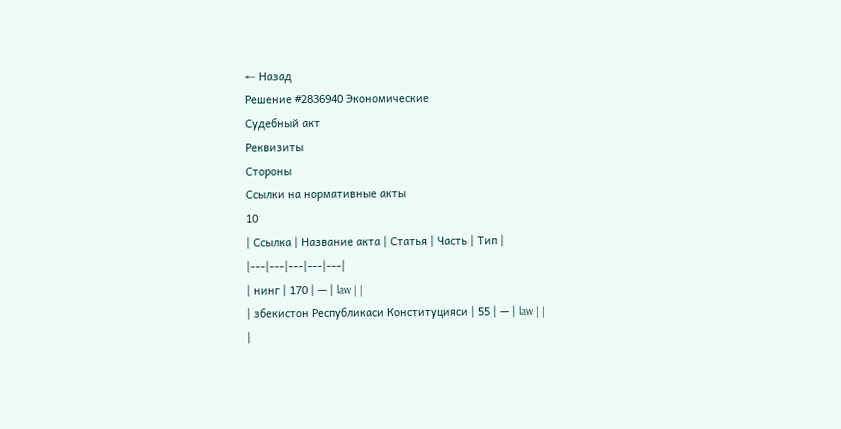← Назад
Решение #2836940 Экономические
Судебный акт
Реквизиты
Стороны
Ссылки на нормативные акты
10
| Ссылка | Название акта | Статья | Часть | Тип |
|---|---|---|---|---|
| нинг | 170 | — | law | |
| збекистон Республикаси Конституцияси | 55 | — | law | |
|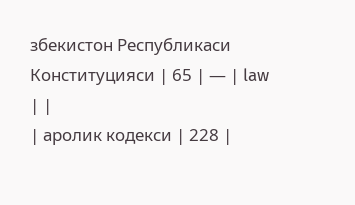збекистон Республикаси Конституцияси | 65 | — | law | |
| аролик кодекси | 228 |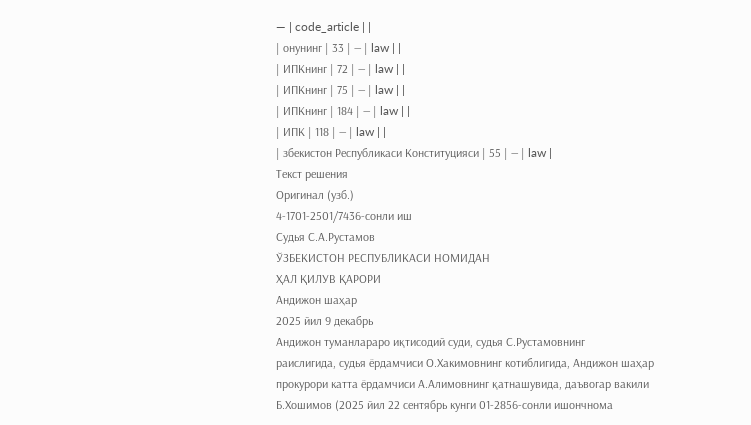— | code_article | |
| онунинг | 33 | — | law | |
| ИПКнинг | 72 | — | law | |
| ИПКнинг | 75 | — | law | |
| ИПКнинг | 184 | — | law | |
| ИПК | 118 | — | law | |
| збекистон Республикаси Конституцияси | 55 | — | law |
Текст решения
Оригинал (узб.)
4-1701-2501/7436-сонли иш
Судья С.А.Рустамов
ЎЗБЕКИСТОН РЕСПУБЛИКАСИ НОМИДАН
ҲАЛ ҚИЛУВ ҚАРОРИ
Андижон шаҳар
2025 йил 9 декабрь
Андижон туманлараро иқтисодий суди, судья С.Рустамовнинг
раислигида, судья ёрдамчиси О.Хакимовнинг котиблигида, Андижон шаҳар
прокурори катта ёрдамчиси А.Алимовнинг қатнашувида, даъвогар вакили
Б.Хошимов (2025 йил 22 сентябрь кунги 01-2856-сонли ишончнома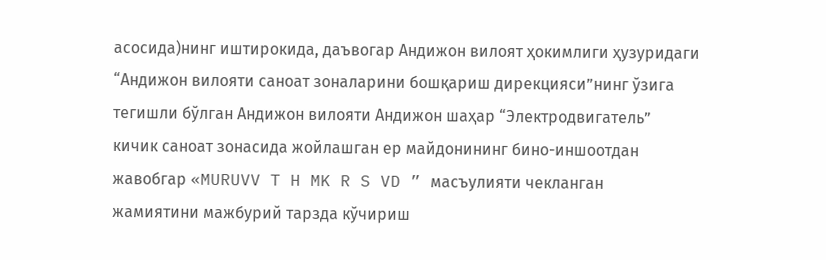асосида)нинг иштирокида, даъвогар Андижон вилоят ҳокимлиги ҳузуридаги
“Андижон вилояти саноат зоналарини бошқариш дирекцияси”нинг ўзига
тегишли бўлган Андижон вилояти Андижон шаҳар “Электродвигатель”
кичик саноат зонасида жойлашган ер майдонининг бино-иншоотдан
жавобгар «MURUVV T H MK R S VD ” масъулияти чекланган
жамиятини мажбурий тарзда кўчириш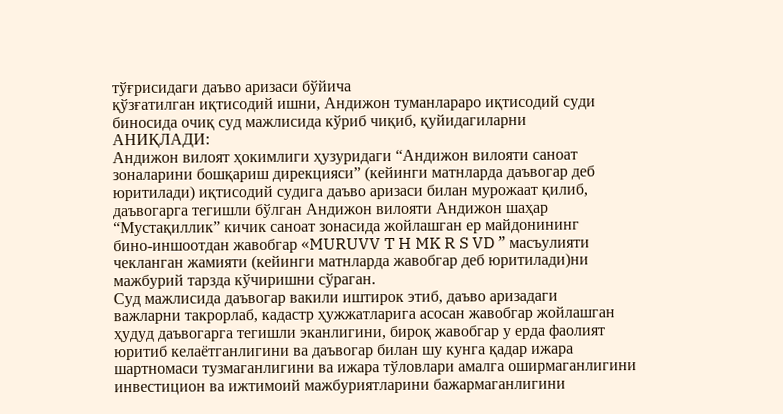тўғрисидаги даъво аризаси бўйича
қўзғатилган иқтисодий ишни, Андижон туманлараро иқтисодий суди
биносида очиқ суд мажлисида кўриб чиқиб, қуйидагиларни
АНИҚЛАДИ:
Андижон вилоят ҳокимлиги ҳузуридаги “Андижон вилояти саноат
зоналарини бошқариш дирекцияси” (кейинги матнларда даъвогар деб
юритилади) иқтисодий судига даъво аризаси билан мурожаат қилиб,
даъвогарга тегишли бўлган Андижон вилояти Андижон шаҳар
“Мустақиллик” кичик саноат зонасида жойлашган ер майдонининг
бино-иншоотдан жавобгар «MURUVV T H MK R S VD ” масъулияти
чекланган жамияти (кейинги матнларда жавобгар деб юритилади)ни
мажбурий тарзда кўчиришни сўраган.
Суд мажлисида даъвогар вакили иштирок этиб, даъво аризадаги
важларни такрорлаб, кадастр ҳужжатларига асосан жавобгар жойлашган
ҳудуд даъвогарга тегишли эканлигини, бироқ жавобгар у ерда фаолият
юритиб келаётганлигини ва даъвогар билан шу кунга қадар ижара
шартномаси тузмаганлигини ва ижара тўловлари амалга оширмаганлигини
инвестицион ва ижтимоий мажбуриятларини бажармаганлигини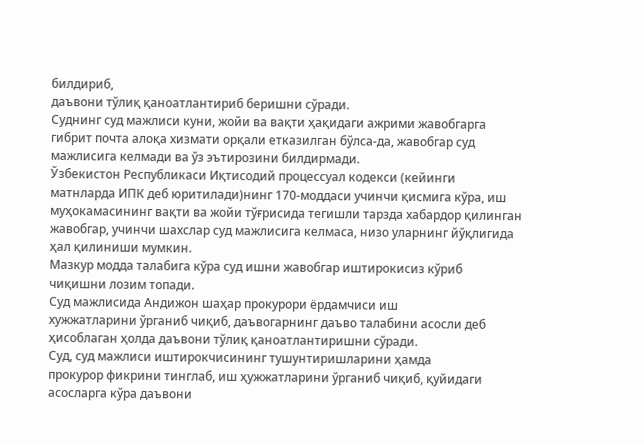билдириб,
даъвони тўлиқ қаноатлантириб беришни сўради.
Суднинг суд мажлиси куни, жойи ва вақти ҳақидаги ажрими жавобгарга
гибрит почта алоқа хизмати орқали етказилган бўлса-да, жавобгар суд
мажлисига келмади ва ўз эътирозини билдирмади.
Ўзбекистон Республикаси Иқтисодий процессуал кодекси (кейинги
матнларда ИПК деб юритилади)нинг 170-моддаси учинчи қисмига кўра, иш
муҳокамасининг вақти ва жойи тўғрисида тегишли тарзда хабардор қилинган
жавобгар, учинчи шахслар суд мажлисига келмаса, низо уларнинг йўқлигида
ҳал қилиниши мумкин.
Мазкур модда талабига кўра суд ишни жавобгар иштирокисиз кўриб
чиқишни лозим топади.
Суд мажлисида Андижон шаҳар прокурори ёрдамчиси иш
хужжатларини ўрганиб чиқиб, даъвогарнинг даъво талабини асосли деб
ҳисоблаган ҳолда даъвони тўлиқ қаноатлантиришни сўради.
Суд, суд мажлиси иштирокчисининг тушунтиришларини ҳамда
прокурор фикрини тинглаб, иш ҳужжатларини ўрганиб чиқиб, қуйидаги
асосларга кўра даъвони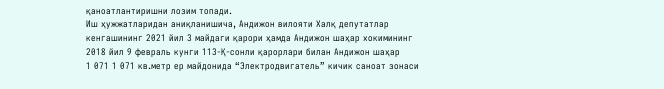қаноатлантиришни лозим топади.
Иш ҳужжатларидан аниқланишича, Андижон вилояти Халқ депутатлар
кенгашининг 2021 йил 3 майдаги қарори ҳамда Андижон шаҳар хокимининг
2018 йил 9 февраль кунги 113-Қ-сонли қарорлари билан Андижон шаҳар
1 071 1 071 кв.метр ер майдонида “Электродвигатель” кичик саноат зонаси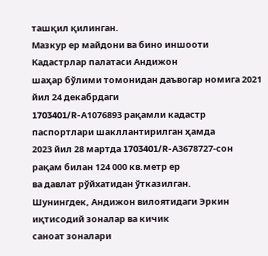ташқил қилинган.
Мазкур ер майдони ва бино иншооти Кадастрлар палатаси Андижон
шаҳар бўлими томонидан даъвогар номига 2021 йил 24 декабрдаги
1703401/R-А1076893 рақамли кадастр паспортлари шакллантирилган ҳамда
2023 йил 28 мартда 1703401/R-А3678727-сон рақам билан 124 000 кв.метр ер
ва давлат рўйхатидан ўтказилган.
Шунингдек, Андижон вилоятидаги Эркин иқтисодий зоналар ва кичик
саноат зоналари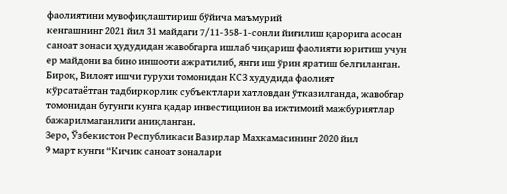фаолиятини мувофиқлаштириш бўйича маъмурий
кенгашнинг 2021 йил 31 майдаги 7/11-358-1-сонли йиғилиш қарорига асосан
саноат зонаси ҳудудидан жавобгарга ишлаб чиқариш фаолияти юритиш учун
ер майдони ва бино иншооти ажратилиб, янги иш ўрин яратиш белгиланган.
Бироқ, Вилоят ишчи гурухи томонидан КСЗ худудида фаолият
кўрсатаётган тадбиркорлик субъектлари хатловдан ўтказилганда, жавобгар
томонидан бугунги кунга қадар инвестициион ва ижтимоий мажбуриятлар
бажарилмаганлиги аниқланган.
Зеро, Ўзбекистон Республикаси Вазирлар Махкамасининг 2020 йил
9 март кунги “Кичик саноат зоналари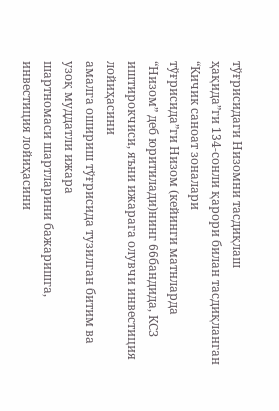тўғрисидаги Низомни тасдиқлаш
ҳақида”ги 134-сонли қарори билан тасдиқланган “Кичик саноат зоналари
тўғрисида”ги Низом (кейинги матнларда “Низом” деб юритилади)нинг 66бандида, КСЗ иштирокчиси, яъни ижарага олувчи инвестиция лойиҳасини
амалга ошириш тўғрисида тузилган битим ва узоқ муддатли ижара
шартномаси шартларини бажаришга, инвестиция лойиҳасини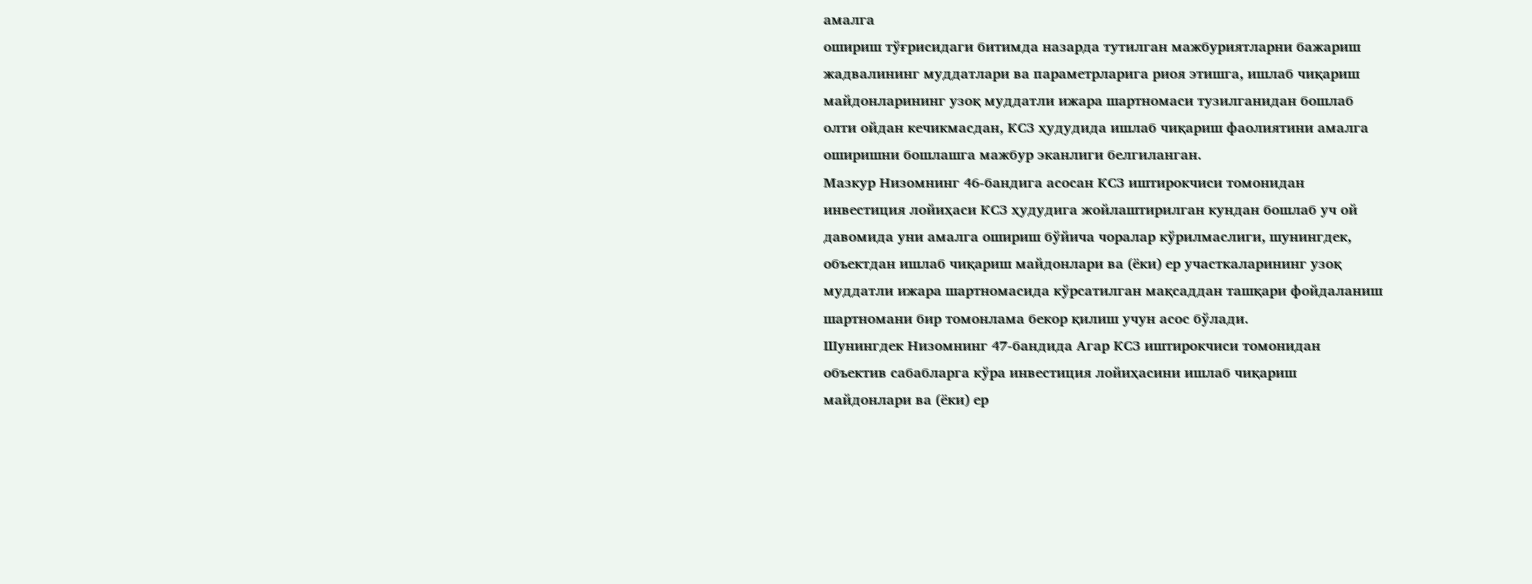амалга
ошириш тўғрисидаги битимда назарда тутилган мажбуриятларни бажариш
жадвалининг муддатлари ва параметрларига риоя этишга, ишлаб чиқариш
майдонларининг узоқ муддатли ижара шартномаси тузилганидан бошлаб
олти ойдан кечикмасдан, КСЗ ҳудудида ишлаб чиқариш фаолиятини амалга
оширишни бошлашга мажбур эканлиги белгиланган.
Мазкур Низомнинг 46-бандига асосан КСЗ иштирокчиси томонидан
инвестиция лойиҳаси КСЗ ҳудудига жойлаштирилган кундан бошлаб уч ой
давомида уни амалга ошириш бўйича чоралар кўрилмаслиги, шунингдек,
объектдан ишлаб чиқариш майдонлари ва (ёки) ер участкаларининг узоқ
муддатли ижара шартномасида кўрсатилган мақсаддан ташқари фойдаланиш
шартномани бир томонлама бекор қилиш учун асос бўлади.
Шунингдек Низомнинг 47-бандида Агар КСЗ иштирокчиси томонидан
объектив сабабларга кўра инвестиция лойиҳасини ишлаб чиқариш
майдонлари ва (ёки) ер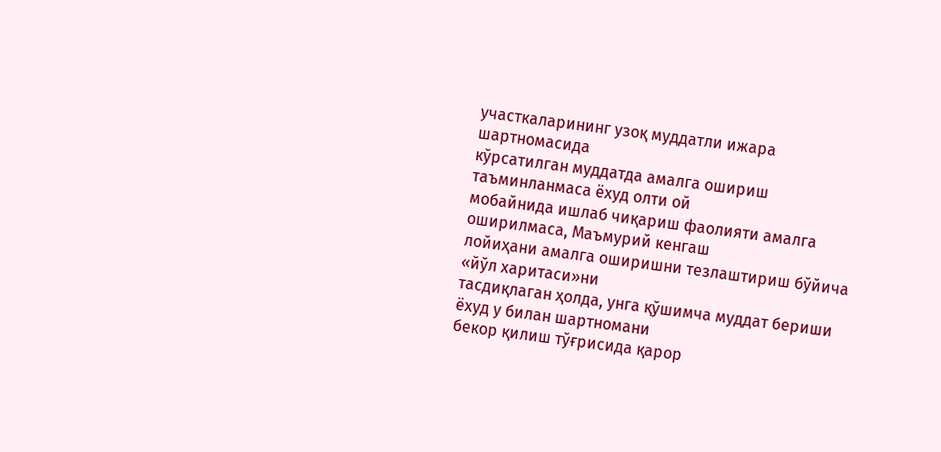участкаларининг узоқ муддатли ижара шартномасида
кўрсатилган муддатда амалга ошириш таъминланмаса ёхуд олти ой
мобайнида ишлаб чиқариш фаолияти амалга оширилмаса, Маъмурий кенгаш
лойиҳани амалга оширишни тезлаштириш бўйича «йўл харитаси»ни
тасдиқлаган ҳолда, унга қўшимча муддат бериши ёхуд у билан шартномани
бекор қилиш тўғрисида қарор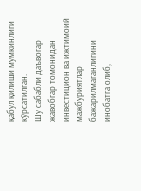қабул қилиши мумкинлиги кўрсатилган.
Шу сабабли даъвогар жавобгар томонидан инвестицион ва ижтимоий
мажбуриятлар бажарилмаганлигини инобатга олиб,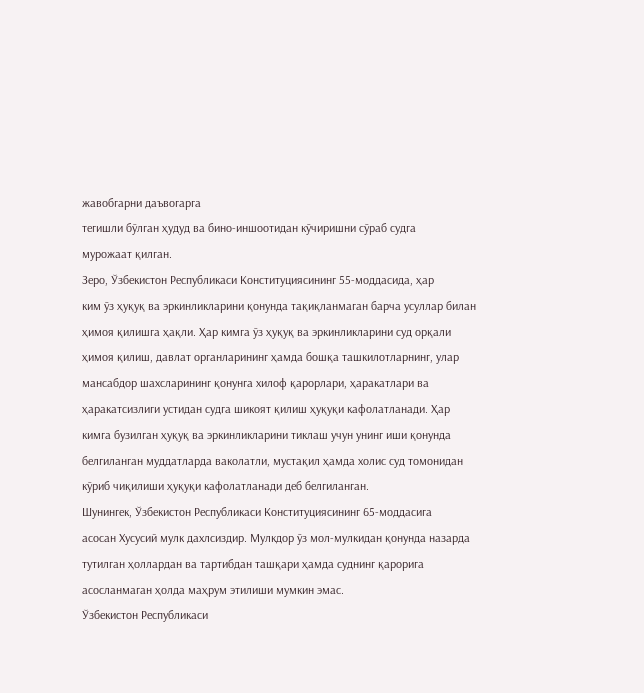жавобгарни даъвогарга
тегишли бўлган ҳудуд ва бино-иншоотидан кўчиришни сўраб судга
мурожаат қилган.
Зеро, Ўзбекистон Республикаси Конституциясининг 55-моддасида, ҳар
ким ўз ҳуқуқ ва эркинликларини қонунда тақиқланмаган барча усуллар билан
ҳимоя қилишга ҳақли. Ҳар кимга ўз ҳуқуқ ва эркинликларини суд орқали
ҳимоя қилиш, давлат органларининг ҳамда бошқа ташкилотларнинг, улар
мансабдор шахсларининг қонунга хилоф қарорлари, ҳаракатлари ва
ҳаракатсизлиги устидан судга шикоят қилиш ҳуқуқи кафолатланади. Ҳар
кимга бузилган ҳуқуқ ва эркинликларини тиклаш учун унинг иши қонунда
белгиланган муддатларда ваколатли, мустақил ҳамда холис суд томонидан
кўриб чиқилиши ҳуқуқи кафолатланади деб белгиланган.
Шунингек, Ўзбекистон Республикаси Конституциясининг 65-моддасига
асосан Хусусий мулк дахлсиздир. Мулкдор ўз мол-мулкидан қонунда назарда
тутилган ҳоллардан ва тартибдан ташқари ҳамда суднинг қарорига
асосланмаган ҳолда маҳрум этилиши мумкин эмас.
Ўзбекистон Республикаси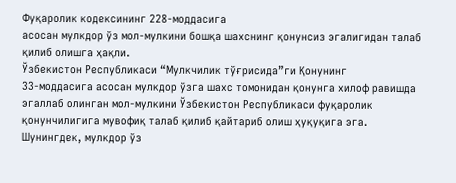Фуқаролик кодексининг 228-моддасига
асосан мулкдор ўз мол-мулкини бошқа шахснинг қонунсиз эгалигидан талаб
қилиб олишга ҳақли.
Ўзбекистон Республикаси “Мулкчилик тўғрисида”ги Қонунинг
33-моддасига асосан мулкдор ўзга шахс томонидан қонунга хилоф равишда
эгаллаб олинган мол-мулкини Ўзбекистон Республикаси фуқаролик
қонунчилигига мувофиқ талаб қилиб қайтариб олиш ҳуқуқига эга.
Шунингдек, мулкдор ўз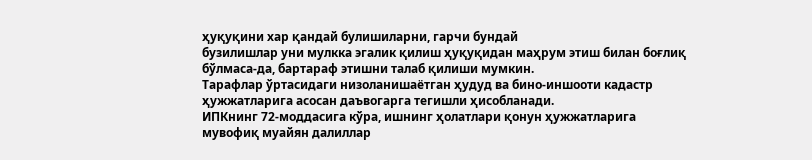ҳуқуқини хар қандай булишиларни, гарчи бундай
бузилишлар уни мулкка эгалик қилиш ҳуқуқидан маҳрум этиш билан боғлиқ
бўлмаса-да, бартараф этишни талаб қилиши мумкин.
Тарафлар ўртасидаги низоланишаётган ҳудуд ва бино-иншооти кадастр
ҳужжатларига асосан даъвогарга тегишли ҳисобланади.
ИПКнинг 72-моддасига кўра, ишнинг ҳолатлари қонун ҳужжатларига
мувофиқ муайян далиллар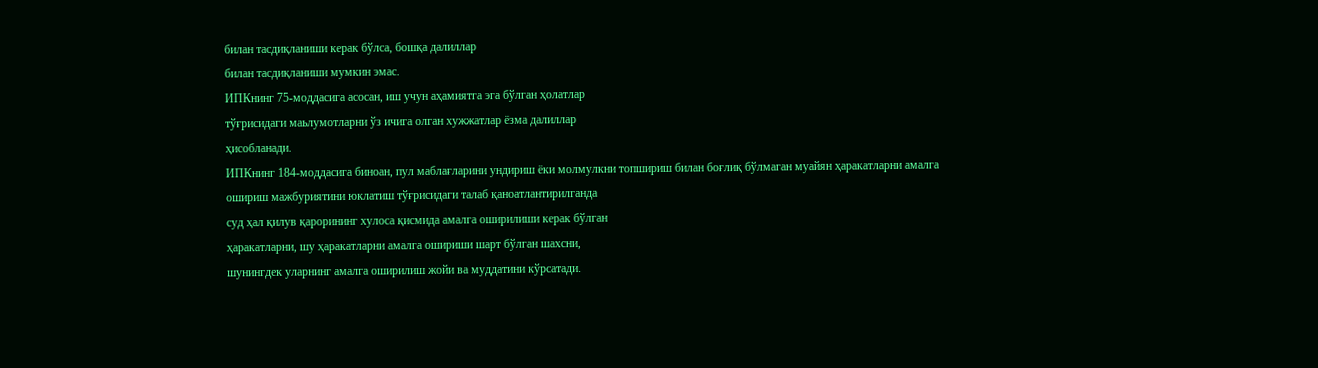билан тасдиқланиши керак бўлса, бошқа далиллар
билан тасдиқланиши мумкин эмас.
ИПКнинг 75-моддасига асосан, иш учун аҳамиятга эга бўлган ҳолатлар
тўғрисидаги маьлумотларни ўз ичига олган хужжатлар ёзма далиллар
ҳисобланади.
ИПКнинг 184-моддасига биноан, пул маблағларини ундириш ёки молмулкни топшириш билан боғлиқ бўлмаган муайян ҳаракатларни амалга
ошириш мажбуриятини юклатиш тўғрисидаги талаб қаноатлантирилганда
суд ҳал қилув қарорининг хулоса қисмида амалга оширилиши керак бўлган
ҳаракатларни, шу ҳаракатларни амалга ошириши шарт бўлган шахсни,
шунингдек уларнинг амалга оширилиш жойи ва муддатини кўрсатади.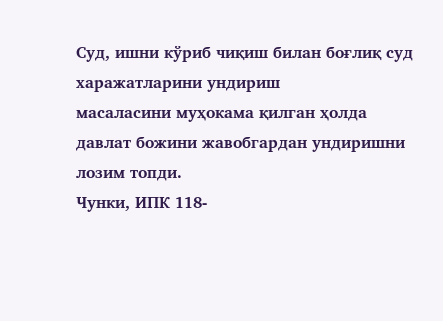Суд, ишни кўриб чиқиш билан боғлиқ суд харажатларини ундириш
масаласини муҳокама қилган ҳолда давлат божини жавобгардан ундиришни
лозим топди.
Чунки, ИПК 118-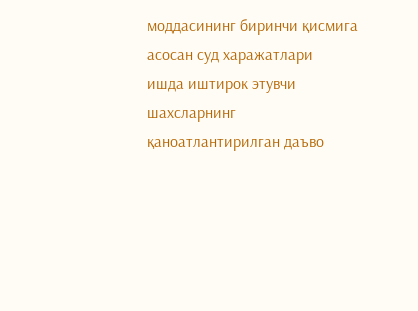моддасининг биринчи қисмига асосан суд харажатлари
ишда иштирок этувчи шахсларнинг қаноатлантирилган даъво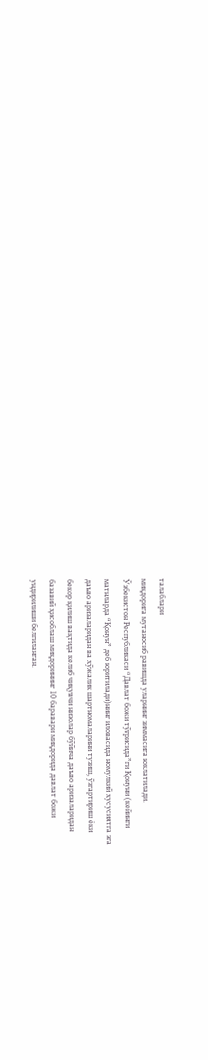талаблари
миқдорига мутаносиб равишда уларнинг зиммасига юклатилади.
Ўзбекистон Республикаси “Давлат божи тўғрисида”ги Қонуни (кейинги
матнларда “Қонун” деб юритилади)нинг иловасида номулкий хусусиятга эга
даъво аризаларидан ва хўжалик шартномаларини тузиш, ўзгартириш ёки
бекор қилиш вақтида келиб чиқувчи низолар бўйича даъво аризаларидан
базавий ҳисоблаш миқдорининг 10 баравари миқдорида давлат божи
ундирилиши белгиланган.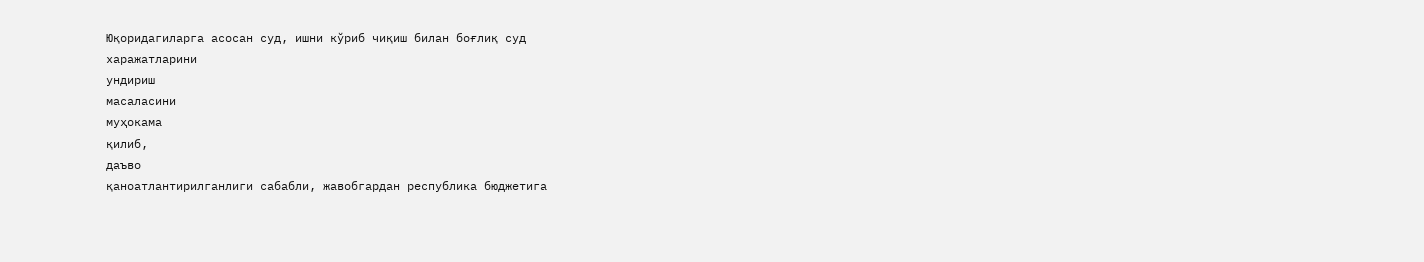Юқоридагиларга асосан суд, ишни кўриб чиқиш билан боғлиқ суд
харажатларини
ундириш
масаласини
муҳокама
қилиб,
даъво
қаноатлантирилганлиги сабабли, жавобгардан республика бюджетига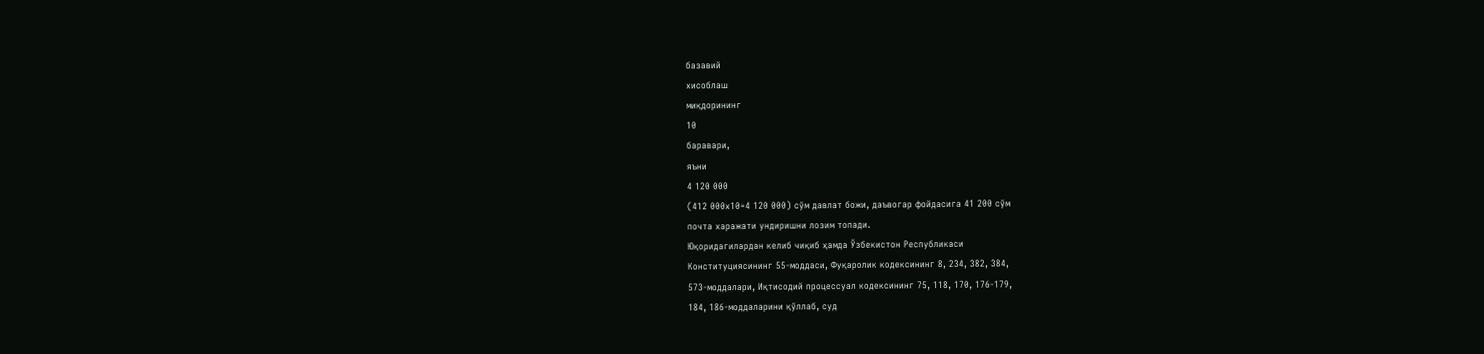базавий
хисоблаш
миқдорининг
10
баравари,
яъни
4 120 000
(412 000х10=4 120 000) сўм давлат божи, даъвогар фойдасига 41 200 сўм
почта харажати ундиришни лозим топади.
Юқоридагилардан келиб чиқиб ҳамда Ўзбекистон Республикаси
Конституциясининг 55-моддаси, Фуқаролик кодексининг 8, 234, 382, 384,
573-моддалари, Иқтисодий процессуал кодексининг 75, 118, 170, 176-179,
184, 186-моддаларини қўллаб, суд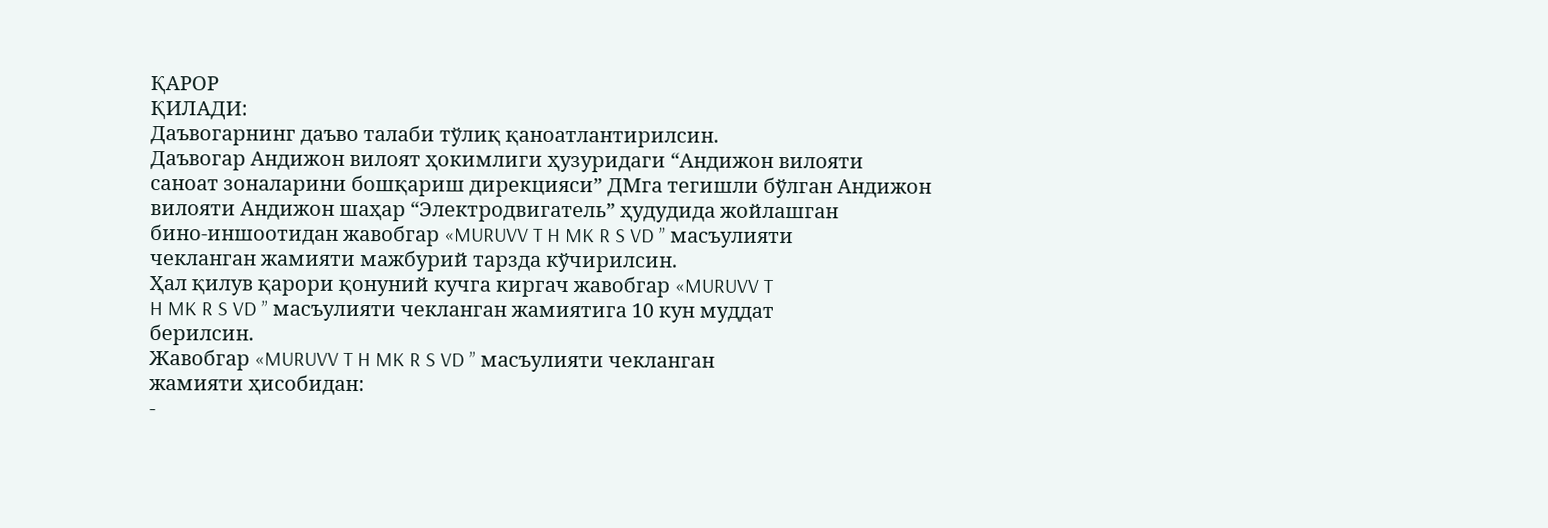ҚАРОР
ҚИЛАДИ:
Даъвогарнинг даъво талаби тўлиқ қаноатлантирилсин.
Даъвогар Андижон вилоят ҳокимлиги ҳузуридаги “Андижон вилояти
саноат зоналарини бошқариш дирекцияси” ДМга тегишли бўлган Андижон
вилояти Андижон шаҳар “Электродвигатель” ҳудудида жойлашган
бино-иншоотидан жавобгар «MURUVV T H MK R S VD ” масъулияти
чекланган жамияти мажбурий тарзда кўчирилсин.
Ҳал қилув қарори қонуний кучга киргач жавобгар «MURUVV T
H MK R S VD ” масъулияти чекланган жамиятига 10 кун муддат
берилсин.
Жавобгар «MURUVV T H MK R S VD ” масъулияти чекланган
жамияти ҳисобидан:
-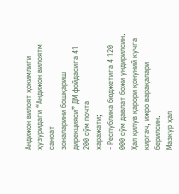Андижон вилоят ҳокимлиги ҳузуридаги “Андижон вилоятм саноат
зоналарини бошқариш дирекцияси” ДМ фойдасига 41 200 сўм почта
харажати;
- Республика бюджетига 4 120 000 сўм давлат божи ундирилсин.
Ҳал қилув қарори қонуний кучга киргач, ижро варақалари берилсин.
Мазкур ҳал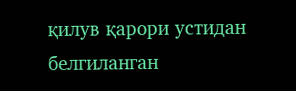қилув қарори устидан белгиланган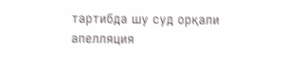тартибда шу суд орқали
апелляция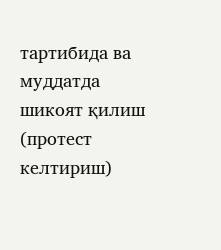тартибида ва муддатда шикоят қилиш (протест келтириш)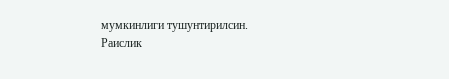мумкинлиги тушунтирилсин.
Раислик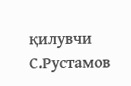қилувчи
С.Рустамов